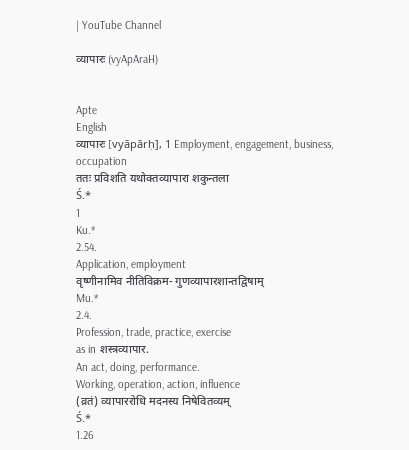| YouTube Channel

व्यापारः (vyApAraH)


Apte
English
व्यापारः [vyāpārḥ], 1 Employment, engagement, business, occupation
ततः प्रविशति यथोक्तव्यापारा शकुन्तला
Ś.*
1
Ku.*
2.54.
Application, employment
वृष्णीनामिव नीतिविक्रम- गुणव्यापारशान्तद्विषाम्
Mu.*
2.4.
Profession, trade, practice, exercise
as in शस्त्रव्यापार.
An act, doing, performance.
Working, operation, action, influence
(व्रतं) व्यापाररोधि मदनस्य निषेवितव्यम्
Ś.*
1.26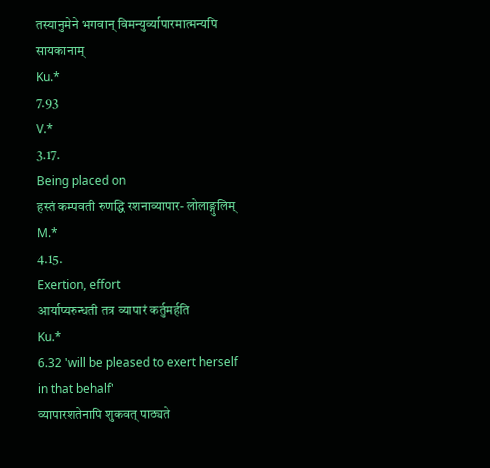तस्यानुमेने भगवान् विमन्युर्व्यापारमात्मन्यपि सायकानाम्
Ku.*
7.93
V.*
3.17.
Being placed on
हस्तं कम्पवती रुणद्धि रशनाव्यापार- लोलाङ्गुलिम्
M.*
4.15.
Exertion, effort
आर्याप्यरुन्धती तत्र व्यापारं कर्तुमर्हति
Ku.*
6.32 'will be pleased to exert herself in that behalf'
व्यापारशतेनापि शुकवत् पाठ्यते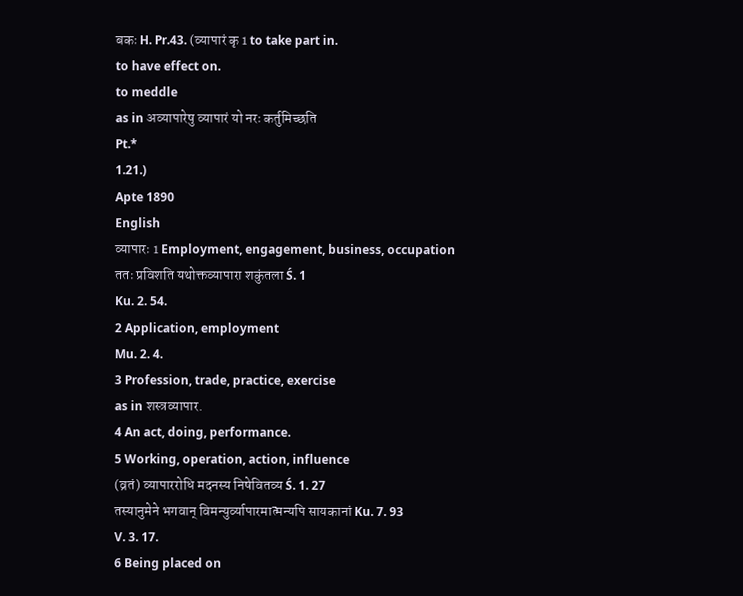बकः H. Pr.43. (व्यापारं कृ 1 to take part in.
to have effect on.
to meddle
as in अव्यापारेषु व्यापारं यो नरः कर्तुमिच्छति
Pt.*
1.21.)
Apte 1890
English
व्यापारः 1 Employment, engagement, business, occupation
ततः प्रविशति यथोक्तव्यापारा शकुंतला Ś. 1
Ku. 2. 54.
2 Application, employment
Mu. 2. 4.
3 Profession, trade, practice, exercise
as in शस्त्रव्यापार.
4 An act, doing, performance.
5 Working, operation, action, influence
(व्रतं) व्यापाररोधि मदनस्य निषेवितव्य Ś. 1. 27
तस्यानुमेने भगवान् विमन्युर्व्यापारमात्मन्यपि सायकानां Ku. 7. 93
V. 3. 17.
6 Being placed on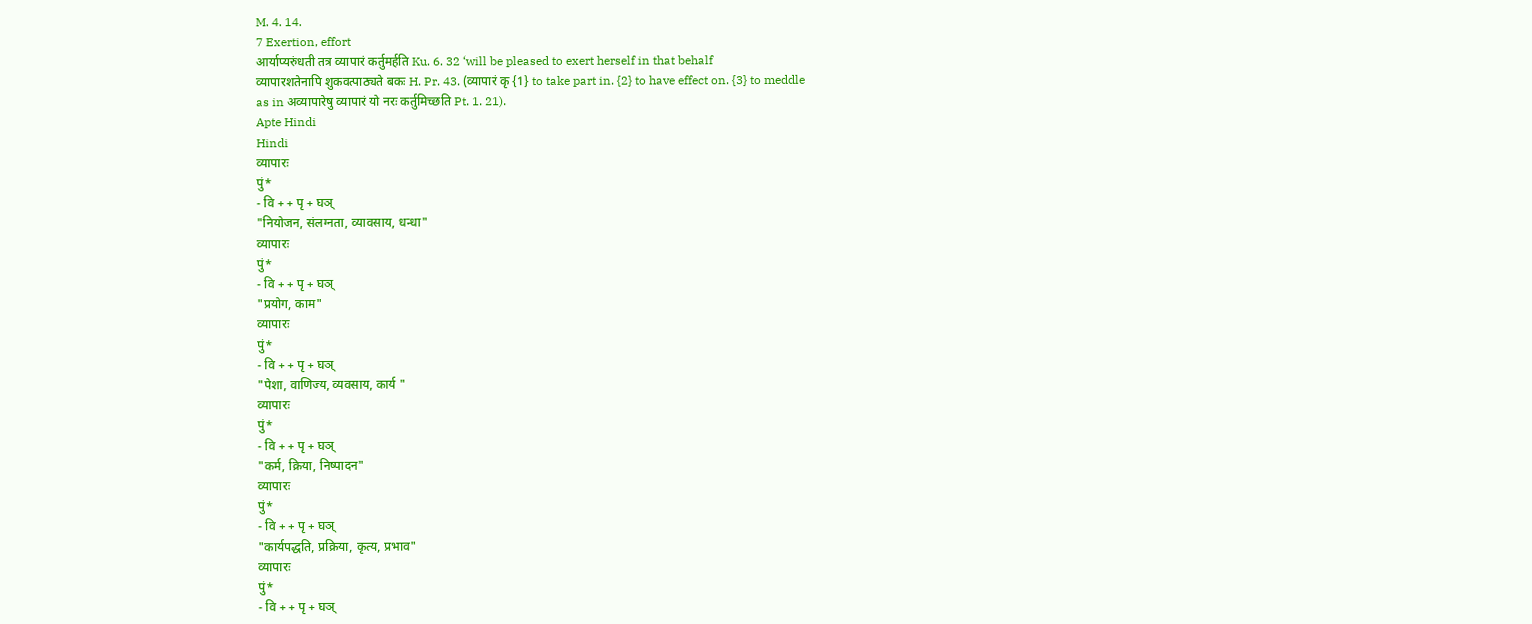M. 4. 14.
7 Exertion, effort
आर्याप्यरुंधती तत्र व्यापारं कर्तुमर्हति Ku. 6. 32 ‘will be pleased to exert herself in that behalf
व्यापारशतेनापि शुकवत्पाठ्यते बकः H. Pr. 43. (व्यापारं कृ {1} to take part in. {2} to have effect on. {3} to meddle
as in अव्यापारेषु व्यापारं यो नरः कर्तुमिच्छति Pt. 1. 21).
Apte Hindi
Hindi
व्यापारः
पुं*
- वि + + पृ + घञ्
"नियोजन, संलग्नता, व्यावसाय, धन्धा"
व्यापारः
पुं*
- वि + + पृ + घञ्
"प्रयोग, काम"
व्यापारः
पुं*
- वि + + पृ + घञ्
"पेशा, वाणिज्य, व्यवसाय, कार्य "
व्यापारः
पुं*
- वि + + पृ + घञ्
"कर्म, क्रिया, निष्पादन"
व्यापारः
पुं*
- वि + + पृ + घञ्
"कार्यपद्धति, प्रक्रिया, कृत्य, प्रभाव"
व्यापारः
पुं*
- वि + + पृ + घञ्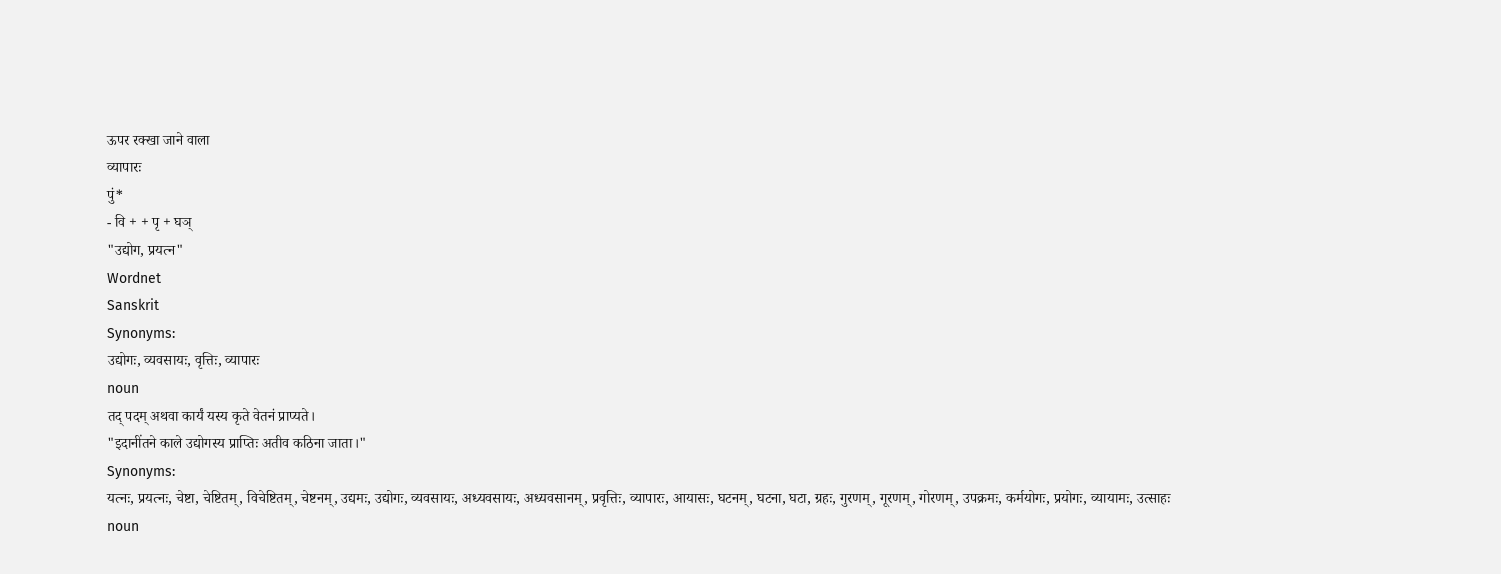ऊपर रक्खा जाने वाला
व्यापारः
पुं*
- वि + + पृ + घञ्
"उद्योग, प्रयत्न"
Wordnet
Sanskrit
Synonyms:
उद्योगः, व्यवसायः, वृत्तिः, व्यापारः
noun
तद् पदम् अथवा कार्यं यस्य कृते वेतनं प्राप्यते।
"इदानींतने काले उद्योगस्य प्राप्तिः अतीव कठिना जाता।"
Synonyms:
यत्नः, प्रयत्नः, चेष्टा, चेष्टितम्, विचेष्टितम्, चेष्टनम्, उद्यमः, उद्योगः, व्यवसायः, अध्यवसायः, अध्यवसानम्, प्रवृत्तिः, व्यापारः, आयासः, घटनम्, घटना, घटा, ग्रहः, गुरणम्, गूरणम्, गोरणम्, उपक्रमः, कर्मयोगः, प्रयोगः, व्यायामः, उत्साहः
noun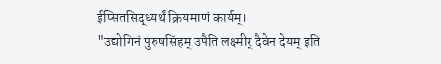ईप्सितसिद्ध्यर्थं क्रियमाणं कार्यम्।
"उद्योगिनं पुरुषसिंहम् उपैति लक्ष्मीर् दैवेन देयम् इति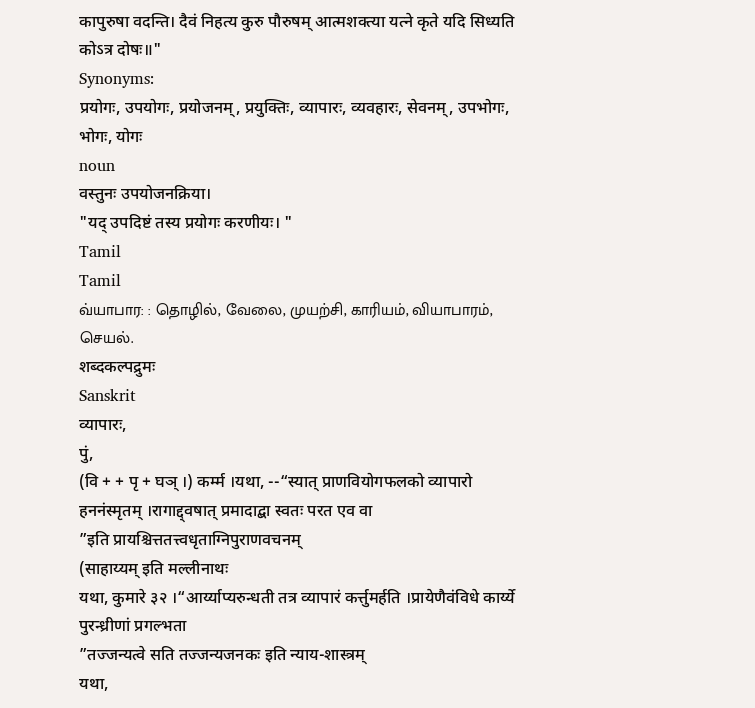कापुरुषा वदन्ति। दैवं निहत्य कुरु पौरुषम् आत्मशक्त्या यत्ने कृते यदि सिध्यति कोऽत्र दोषः॥"
Synonyms:
प्रयोगः, उपयोगः, प्रयोजनम्, प्रयुक्तिः, व्यापारः, व्यवहारः, सेवनम्, उपभोगः, भोगः, योगः
noun
वस्तुनः उपयोजनक्रिया।
"यद् उपदिष्टं तस्य प्रयोगः करणीयः। "
Tamil
Tamil
வ்யாபார: : தொழில், வேலை, முயற்சி, காரியம், வியாபாரம், செயல்.
शब्दकल्पद्रुमः
Sanskrit
व्यापारः,
पुं,
(वि + + पृ + घञ् ।) कर्म्म ।यथा, --“स्यात् प्राणवियोगफलको व्यापारो हननंस्मृतम् ।रागाद्द्वषात् प्रमादाद्बा स्वतः परत एव वा
”इति प्रायश्चित्ततत्त्वधृताग्निपुराणवचनम्
(साहाय्यम् इति मल्लीनाथः
यथा, कुमारे ३२ ।“आर्य्याप्यरुन्धती तत्र व्यापारं कर्त्तुमर्हति ।प्रायेणैवंविधे कार्य्ये पुरन्ध्रीणां प्रगल्भता
”तज्जन्यत्वे सति तज्जन्यजनकः इति न्याय-शास्त्रम्
यथा,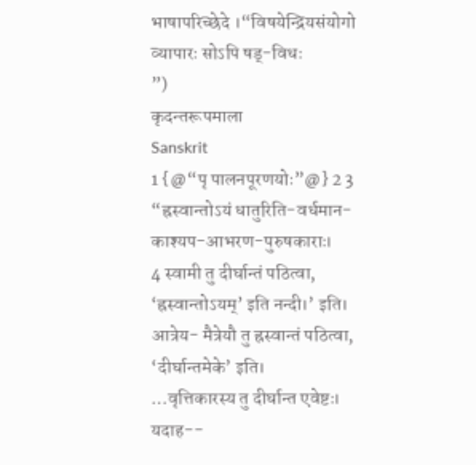भाषापरिच्छेदे ।“विषयेन्द्रियसंयोगो व्यापारः सोऽपि षड्-विधः
”)
कृदन्तरूपमाला
Sanskrit
1 {@“पृ पालनपूरणयोः”@} 2 3 “ह्रस्वान्तोऽयं धातुरिति-वर्धमान-काश्यप-आभरण-पुरुषकाराः।
4 स्वामी तु दीर्घान्तं पठित्वा, ‘ह्रस्वान्तोऽयम्’ इति नन्दी।’ इति।
आत्रेय- मैत्रेयौ तु ह्रस्वान्तं पठित्वा, ‘दीर्घान्तमेके’ इति।
…वृत्तिकारस्य तु दीर्घान्त एवेष्टः।
यदाह--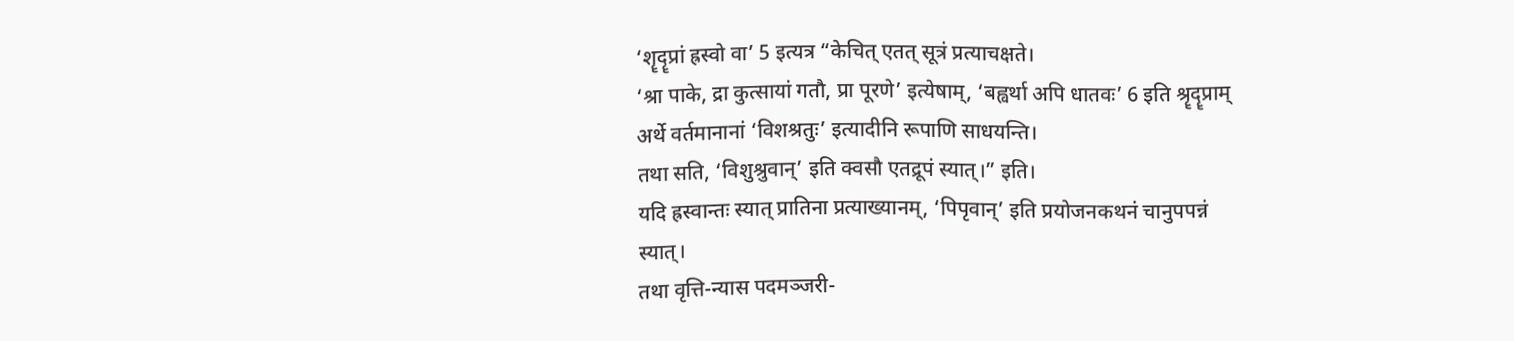‘शॄदॄप्रां ह्रस्वो वा’ 5 इत्यत्र “केचित् एतत् सूत्रं प्रत्याचक्षते।
‘श्रा पाके, द्रा कुत्सायां गतौ, प्रा पूरणे’ इत्येषाम्, ‘बह्वर्था अपि धातवः’ 6 इति श्रॄदॄप्राम् अर्थे वर्तमानानां ‘विशश्रतुः’ इत्यादीनि रूपाणि साधयन्ति।
तथा सति, ‘विशुश्रुवान्’ इति क्वसौ एतद्रूपं स्यात्।” इति।
यदि ह्रस्वान्तः स्यात् प्रातिना प्रत्याख्यानम्, ‘पिपृवान्’ इति प्रयोजनकथनं चानुपपन्नं स्यात्।
तथा वृत्ति-न्यास पदमञ्जरी-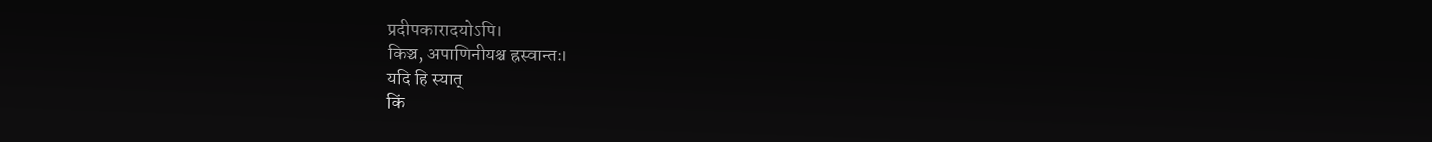प्रदीपकारादयोऽपि।
किञ्च, अपाणिनीयश्च ह्रस्वान्तः।
यदि हि स्यात्
किं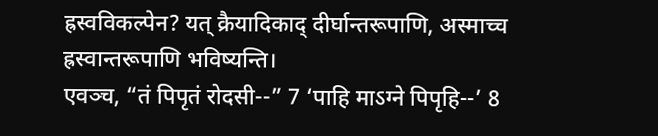ह्रस्वविकल्पेन? यत् क्रैयादिकाद् दीर्घान्तरूपाणि, अस्माच्च ह्रस्वान्तरूपाणि भविष्यन्ति।
एवञ्च, “तं पिपृतं रोदसी--” 7 ‘पाहि माऽग्ने पिपृहि--’ 8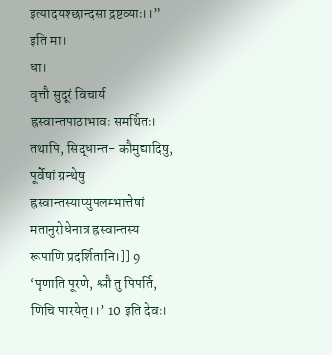इत्यादयश्छान्दसा द्रष्टव्याः।।” इति मा।
धा।
वृत्तौ सुदूरं विचार्य ह्रस्वान्तपाठाभावः समर्थितः।
तथापि, सिद्धान्त- कौमुद्यादिषु, पूर्वेषां ग्रन्थेषु ह्रस्वान्तस्याप्युपलम्भात्तेषां मतानुरोधेनात्र ह्रस्वान्तस्य रूपाणि प्रदर्शितानि।]] 9 ‘पृणाति पूरणे, श्लौ तु पिपर्ति, णिचि पारयेत्।।’ 10 इति देवः।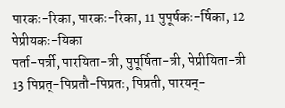पारकः-रिका, पारकः-रिका, 11 पुपूर्षकः-र्षिका, 12 पेप्रीयकः-यिका
पर्ता-पर्त्री, पारयिता-त्री, पुपूर्षिता-त्री, पेप्रीयिता-त्री
13 पिप्रत्-पिप्रतौ-पिप्रतः, पिप्रती, पारयन्-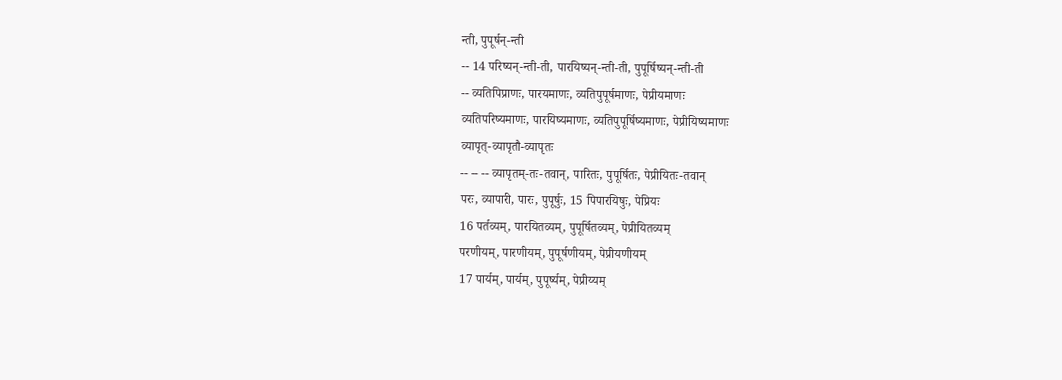न्ती, पुपूर्षन्-न्ती
-- 14 परिष्यन्-न्ती-ती, पारयिष्यन्-न्ती-ती, पुपूर्षिष्यन्-न्ती-ती
-- व्यतिपिप्राणः, पारयमाणः, व्यतिपुपूर्षमाणः, पेप्रीयमाणः
व्यतिपरिष्यमाणः, पारयिष्यमाणः, व्यतिपुपूर्षिष्यमाणः, पेप्रीयिष्यमाणः
व्यापृत्-व्यापृतौ-व्यापृतः
-- -- -- व्यापृतम्-तः-तवान्, पारितः, पुपूर्षितः, पेप्रीयितः-तवान्
परः, व्यापारी, पारः, पुपूर्षुः, 15 पिपारयिषुः, पेप्रियः
16 पर्तव्यम्, पारयितव्यम्, पुपूर्षितव्यम्, पेप्रीयितव्यम्
परणीयम्, पारणीयम्, पुपूर्षणीयम्, पेप्रीयणीयम्
17 पार्यम्, पार्यम्, पुपूर्ष्यम्, पेप्रीय्यम्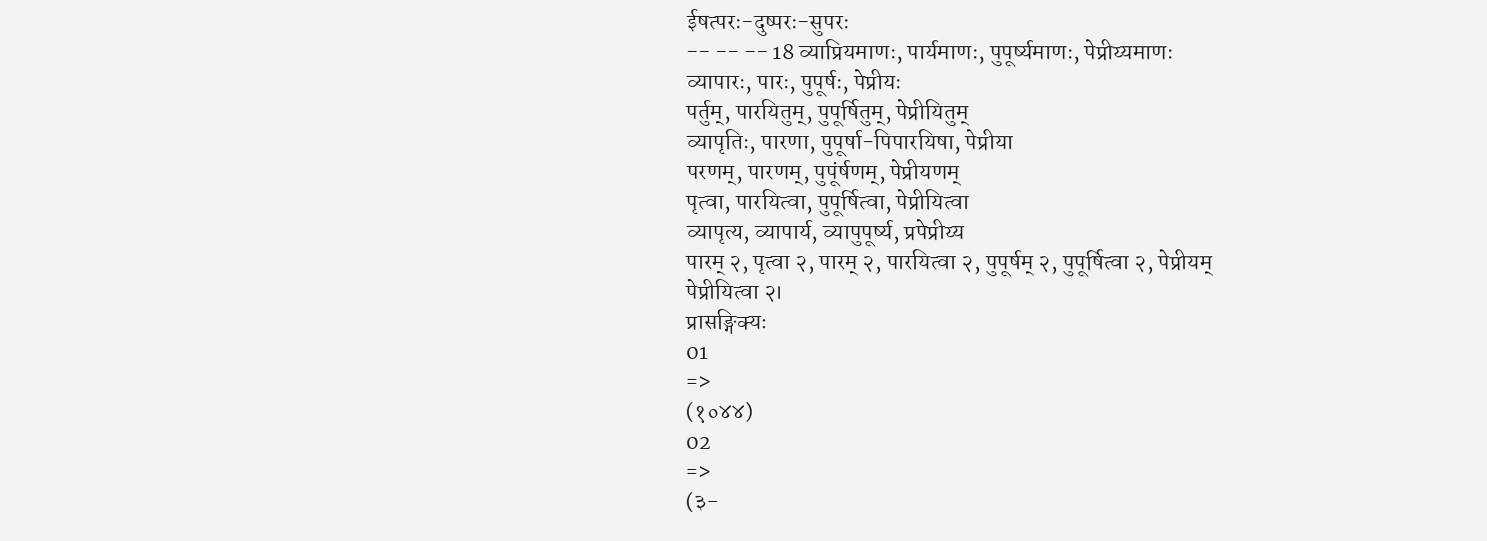ईषत्परः-दुष्परः-सुपरः
-- -- -- 18 व्याप्रियमाणः, पार्यमाणः, पुपूर्ष्यमाणः, पेप्रीय्यमाणः
व्यापारः, पारः, पुपूर्षः, पेप्रीयः
पर्तुम्, पारयितुम्, पुपूर्षितुम्, पेप्रीयितुम्
व्यापृतिः, पारणा, पुपूर्षा-पिपारयिषा, पेप्रीया
परणम्, पारणम्, पुपूंर्षणम्, पेप्रीयणम्
पृत्वा, पारयित्वा, पुपूर्षित्वा, पेप्रीयित्वा
व्यापृत्य, व्यापार्य, व्यापुपूर्ष्य, प्रपेप्रीय्य
पारम् २, पृत्वा २, पारम् २, पारयित्वा २, पुपूर्षम् २, पुपूर्षित्वा २, पेप्रीयम्
पेप्रीयित्वा २।
प्रासङ्गिक्यः
01
=>
(१०४४)
02
=>
(३-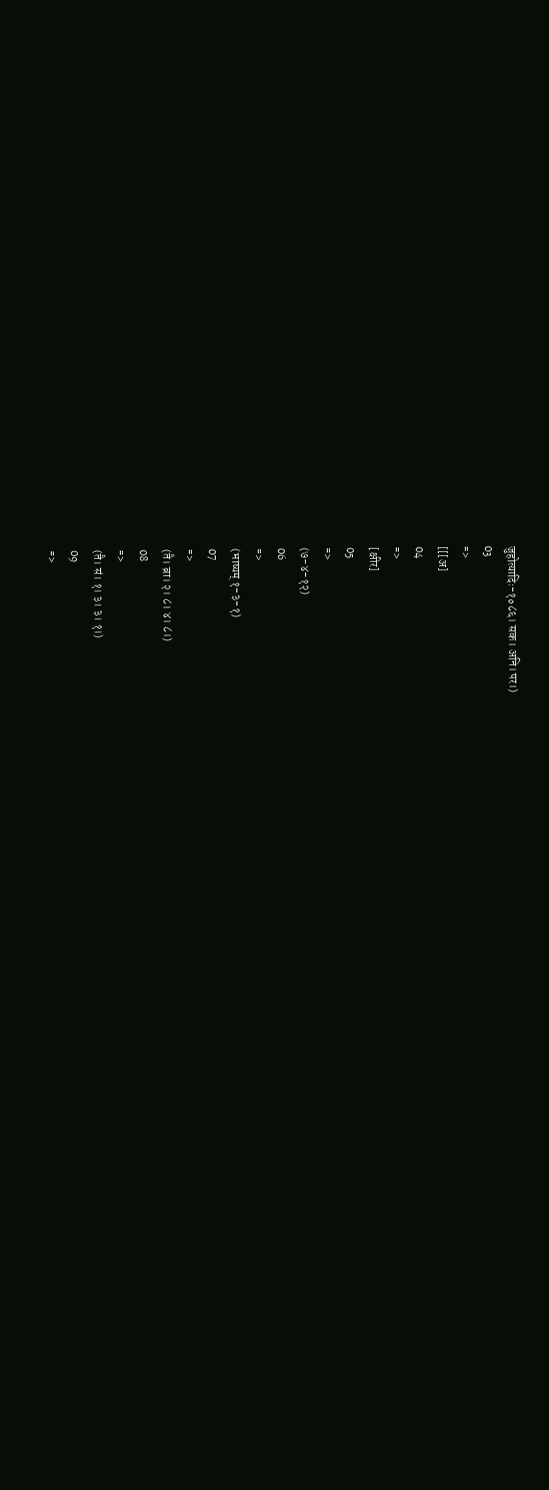जुहोत्यादिः-१०८६। सक। अनि। पर।)
03
=>
[[[अ]
04
=>
[क्षीर]
05
=>
(७-४-१२)
06
=>
(भाष्यम् १-३-१)
07
=>
(तै। ब्रा। २। ८। ४। ८।)
08
=>
(तै। सं। १। ३। ३। १।)
09
=>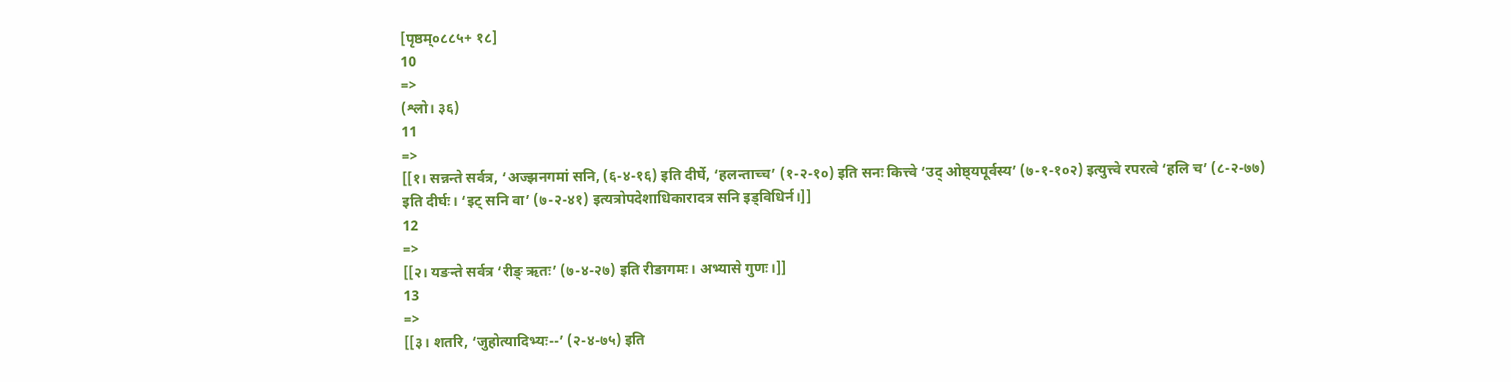[पृष्ठम्०८८५+ १८]
10
=>
(श्लो। ३६)
11
=>
[[१। सन्नन्ते सर्वत्र, ‘अज्झनगमां सनि, (६-४-१६) इति दीर्घे, ‘हलन्ताच्च’ (१-२-१०) इति सनः कित्त्वे ‘उद् ओष्ठ्यपूर्वस्य’ (७-१-१०२) इत्युत्त्वे रपरत्वे ‘हलि च’ (८-२-७७) इति दीर्घः। ‘इट् सनि वा’ (७-२-४१) इत्यत्रोपदेशाधिकारादत्र सनि इड्विधिर्न।]]
12
=>
[[२। यङन्ते सर्वत्र ‘रीङ् ऋतः’ (७-४-२७) इति रीङागमः। अभ्यासे गुणः।]]
13
=>
[[३। शतरि, ‘जुहोत्यादिभ्यः--’ (२-४-७५) इति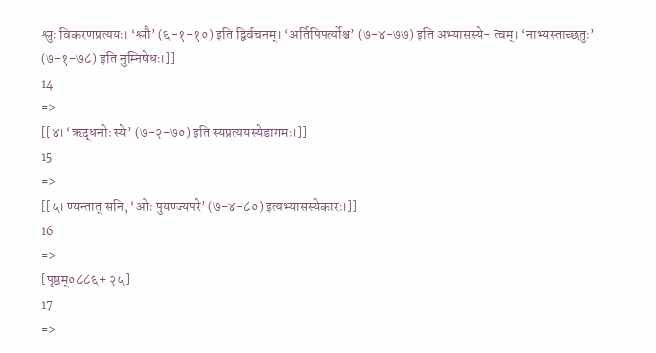श्लुः विकरणप्रत्ययः। ‘श्लौ’ (६-१-१०) इति द्विर्वचनम्। ‘अर्तिपिपर्त्योश्च’ (७-४-७७) इति अभ्यासस्ये- त्वम्। ‘नाभ्यस्ताच्छतुः’ (७-१-७८) इति नुम्निषेधः।]]
14
=>
[[४। ‘ऋद्धनोः स्ये’ (७-२-७०) इति स्यप्रत्ययस्येडागमः।]]
15
=>
[[५। ण्यन्तात् सनि, ‘ओः पुयण्ज्यपरे’ (७-४-८०) इत्यभ्यासस्येकारः।]]
16
=>
[पृष्ठम्०८८६+ २५]
17
=>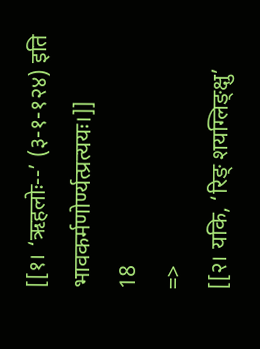[[१। ‘ऋहलोः--’ (३-१-१२४) इति भावकर्मणोर्ण्यत्प्रत्ययः।]]
18
=>
[[२। यकि, ‘रिङ् शयग्लिङ्क्षु’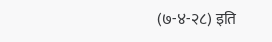(७-४-२८) इति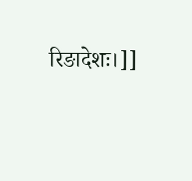रिङादेशः।]]